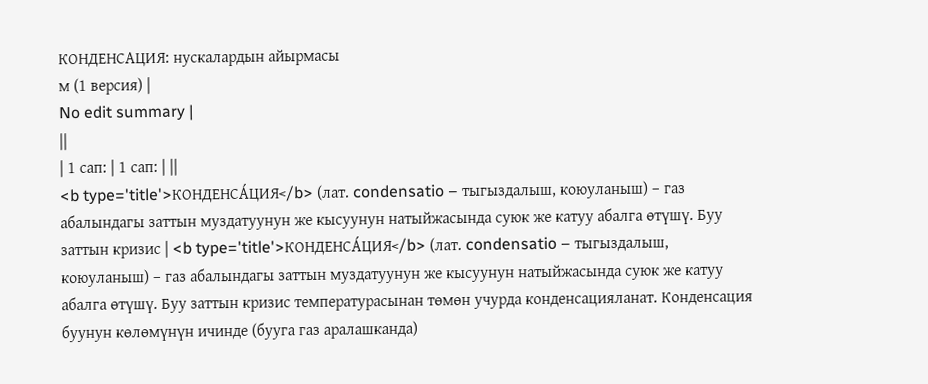КОНДЕНСАЦИЯ: нускалардын айырмасы
м (1 версия) |
No edit summary |
||
| 1 сап: | 1 сап: | ||
<b type='title'>КОНДЕНСА́ЦИЯ</b> (лат. condensatio – тыгыздалыш, коюуланыш) – газ абалындагы заттын муздатуунун же кысуунун натыйжасында суюк же катуу абалга өтүшү. Буу заттын кризис | <b type='title'>КОНДЕНСА́ЦИЯ</b> (лат. condensatio – тыгыздалыш, коюуланыш) – газ абалындагы заттын муздатуунун же кысуунун натыйжасында суюк же катуу абалга өтүшү. Буу заттын кризис температурасынан төмөн учурда конденсацияланат. Конденсация буунун көлөмүнүн ичинде (бууга газ аралашканда)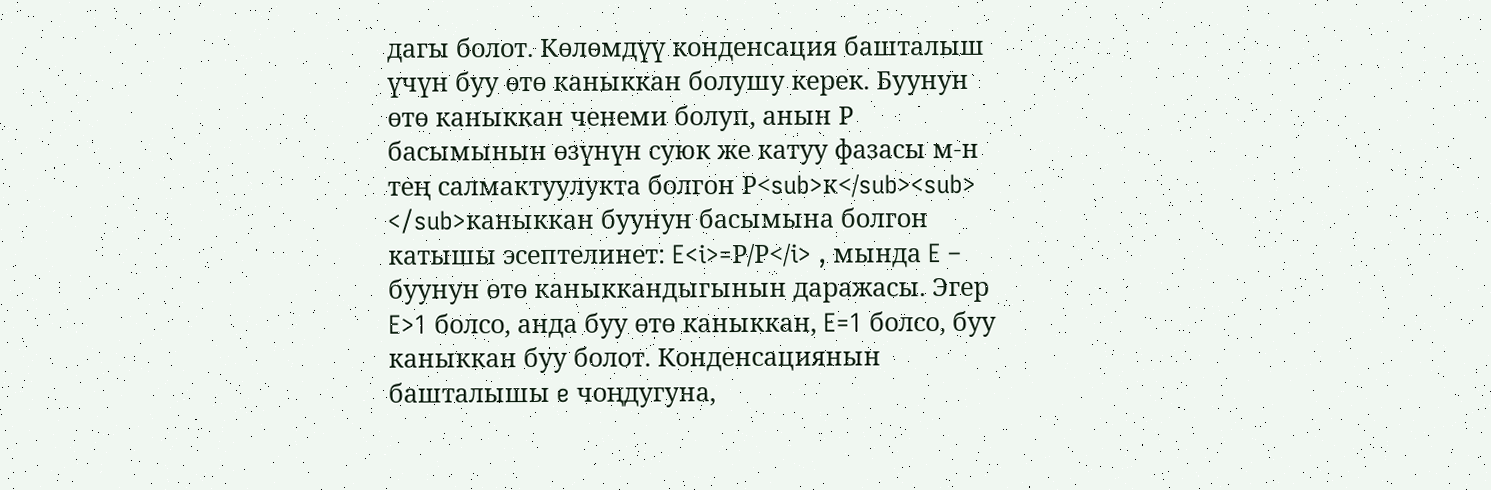дагы болот. Көлөмдүү конденсация башталыш үчүн буу өтө каныккан болушу керек. Буунун өтө каныккан ченеми болуп, анын Р басымынын өзүнүн суюк же катуу фазасы м-н тең салмактуулукта болгон Р<sub>к</sub><sub> </sub>каныккан буунун басымына болгон катышы эсептелинет: E<i>=Р/Р</i> , мында E – буунун өтө каныккандыгынын даражасы. Эгер E>1 болсо, анда буу өтө каныккан, E=1 болсо, буу каныккан буу болот. Конденсациянын башталышы e чоңдугуна,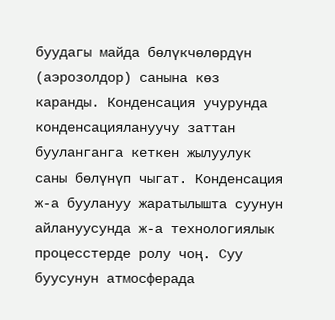буудагы майда бөлүкчөлөрдүн (аэрозолдор) санына көз каранды. Конденсация учурунда конденсациялануучу заттан бууланганга кеткен жылуулук саны бөлүнүп чыгат. Конденсация ж-а буулануу жаратылышта суунун айлануусунда ж-а технологиялык процесстерде ролу чоң. Суу буусунун атмосферада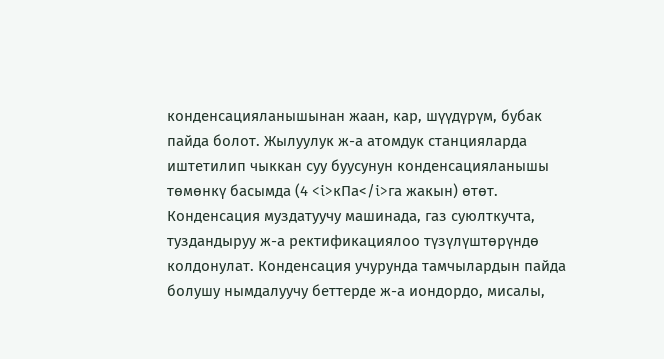конденсацияланышынан жаан, кар, шүүдүрүм, бубак пайда болот. Жылуулук ж-а атомдук станцияларда иштетилип чыккан суу буусунун конденсацияланышы төмөнкү басымда (4 <i>кПа</i>га жакын) өтөт. Конденсация муздатуучу машинада, газ суюлткучта, туздандыруу ж-а ректификациялоо түзүлүштөрүндө колдонулат. Конденсация учурунда тамчылардын пайда болушу нымдалуучу беттерде ж-а иондордо, мисалы,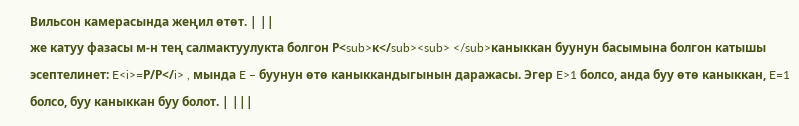Вильсон камерасында жеңил өтөт. | ||
же катуу фазасы м-н тең салмактуулукта болгон Р<sub>к</sub><sub> </sub>каныккан буунун басымына болгон катышы эсептелинет: E<i>=Р/Р</i> , мында E – буунун өтө каныккандыгынын даражасы. Эгер E>1 болсо, анда буу өтө каныккан, E=1 болсо, буу каныккан буу болот. | |||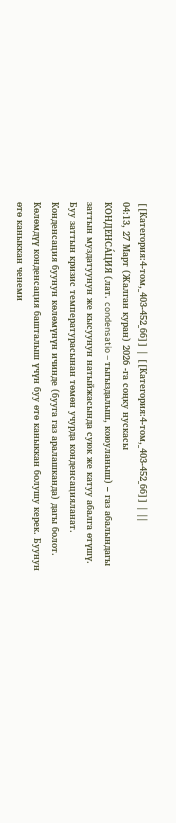[[Категория:4-том,_403-452_бб]] | [[Категория:4-том,_403-452_бб]] | ||
04:13, 27 Март (Жалган куран) 2026 -га соңку нускасы
КОНДЕНСА́ЦИЯ (лат. condensatio – тыгыздалыш, коюуланыш) – газ абалындагы заттын муздатуунун же кысуунун натыйжасында суюк же катуу абалга өтүшү. Буу заттын кризис температурасынан төмөн учурда конденсацияланат. Конденсация буунун көлөмүнүн ичинде (бууга газ аралашканда) дагы болот. Көлөмдүү конденсация башталыш үчүн буу өтө каныккан болушу керек. Буунун өтө каныккан ченеми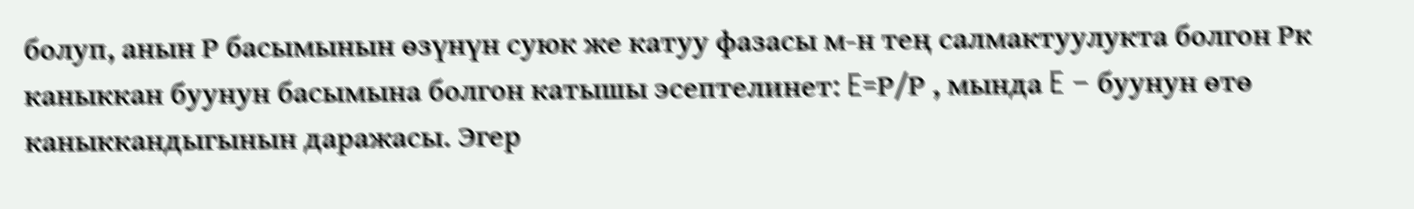болуп, анын Р басымынын өзүнүн суюк же катуу фазасы м-н тең салмактуулукта болгон Рк каныккан буунун басымына болгон катышы эсептелинет: E=Р/Р , мында E – буунун өтө каныккандыгынын даражасы. Эгер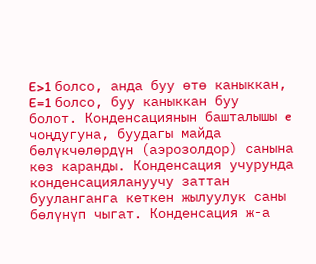E>1 болсо, анда буу өтө каныккан, E=1 болсо, буу каныккан буу болот. Конденсациянын башталышы e чоңдугуна, буудагы майда бөлүкчөлөрдүн (аэрозолдор) санына көз каранды. Конденсация учурунда конденсациялануучу заттан бууланганга кеткен жылуулук саны бөлүнүп чыгат. Конденсация ж-а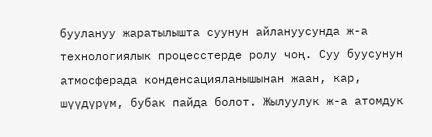буулануу жаратылышта суунун айлануусунда ж-а технологиялык процесстерде ролу чоң. Суу буусунун атмосферада конденсацияланышынан жаан, кар, шүүдүрүм, бубак пайда болот. Жылуулук ж-а атомдук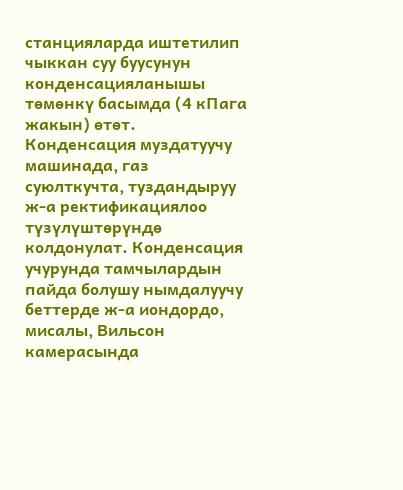станцияларда иштетилип чыккан суу буусунун конденсацияланышы төмөнкү басымда (4 кПага жакын) өтөт. Конденсация муздатуучу машинада, газ суюлткучта, туздандыруу ж-а ректификациялоо түзүлүштөрүндө колдонулат. Конденсация учурунда тамчылардын пайда болушу нымдалуучу беттерде ж-а иондордо, мисалы, Вильсон камерасында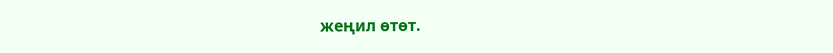жеңил өтөт.